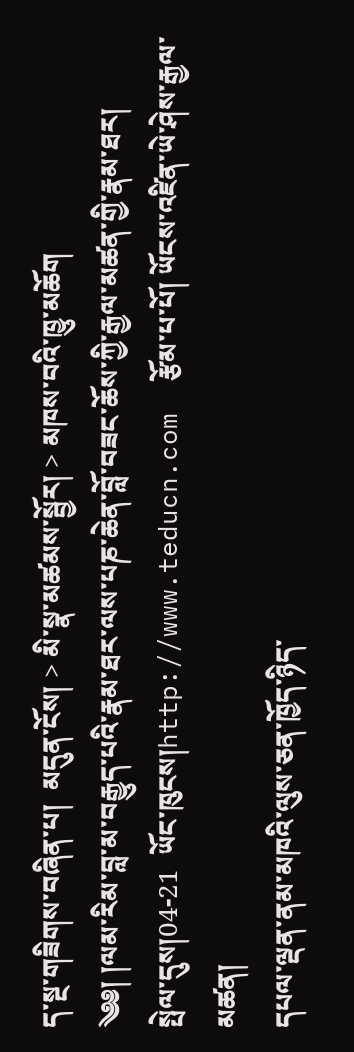ད་སྔ་གཟིགས་བཞིན་པ།  མདུན་ངོས། > མི་སྣ་མཚམས་སྦྱོར། > མཁས་བའི་ཁྱུ་མཆོག
༄༅། །ལམ་རིམ་བླ་མ་བརྒྱུད་པའི་རྣམ་ཐར་ལས་པཎ་ཆེན་བློ་བཟང་ཆོས་ཀྱི་རྒྱལ་མཚན་གྱི་རྣམ་ཐར།
སྤེལ་དུས།04-21  ཡོང་ཁུངས།http://www.teducn.com  རྩོམ་པ་པོ། ཡོངས་འཛིན་ཡེ་ཤེས་རྒྱལ་མཚན།
དཔལ་ལྡན་ནམ་མཁའི་ལུས་ཅན་ཁྱོད་ཉིད་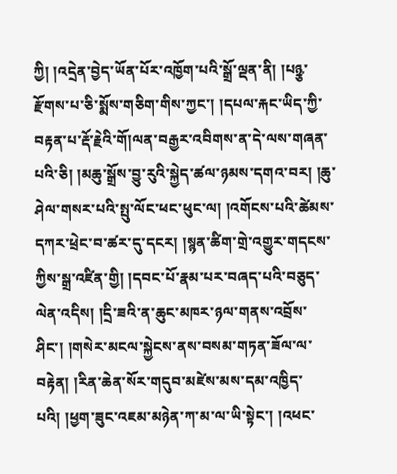ཀྱི། །འདྲེན་བྱེད་ཡོན་པོར་འཁྱོག་པའི་སྒྲོ་ལྡན་ནི། །པཉྩ་རྫོགས་པ་ཅི་སྨོས་གཅིག་གིས་ཀྱང་། །དཔལ་རྐང་ཡིད་ཀྱི་བརྟན་པ་རྡོ་རྗེའི་གོ།ལན་བརྒྱར་འབིགས་ན་དེ་ལས་གཞན་པའི་ཅི། །མཆུ་སྒྲོས་བྱུ་རུའི་སྐྱེད་ཚལ་ཉམས་དགའ་བར། །ཆུ་ཤེལ་གསར་པའི་སྤུ་ལོང་ཕང་ཕུང་ལ། །འགོངས་པའི་ཚེམས་དཀར་ཕྲེང་བ་ཚར་དུ་དངར། །སྙན་ཚིག་གྲེ་འགྱུར་གདངས་ཀྱིས་སྒྲ་འཛིན་གྱི། །དབང་པོ་རྣམ་པར་བཞད་པའི་བཅུད་ལེན་འདིས། །དྲི་ཟའི་ན་ཆུང་མཁར་ཉལ་གནས་འབྲོས་ཤིང་། །གསེར་མངལ་སྐྱེངས་ནས་བསམ་གཏན་ཟོལ་ལ་བརྟེན། །རིན་ཆེན་སོར་གདུབ་མཛེས་མས་དམ་འཁྱིད་པའི། །ཕྱག་ཟུང་འཇམ་མཉེན་ཀ་མ་ལ་ཡི་སྟེང་། །འཕང་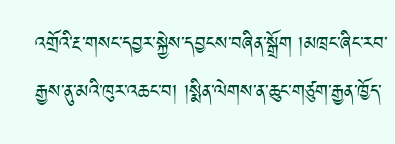འགྲོའི་རྔ་གསང་དབྱར་སྐྱེས་དབྱངས་བཞིན་སྒྲོག །མཁྲང་ཞིང་རབ་རྒྱས་ནུ་མའི་ཁུར་འཆང་བ། །སྨིན་ལེགས་ན་ཆུང་གཙུག་རྒྱན་ཁྱོད་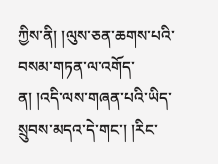ཀྱིས་ནི། །ལུས་ཅན་ཆགས་པའི་བསམ་གཏན་ལ་འགོད་ན། །འདི་ལས་གཞན་པའི་ཡིད་སྲུབས་མདའ་དེ་གང་། །རིང་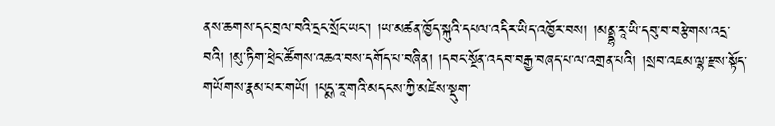ནས་ཆགས་དང་བྲལ་བའི་དྲང་སྲོང་ཡང་། །ཡ་མཚན་ཁྱོད་སྐུའི་དཔལ་འདིར་ཡིད་འཁྱོར་བས། །མནྡྷ་རཱ་ཡི་དབུ་བ་བརྩེགས་འདྲ་བའི། །མུ་ཏིག་ཕྲེང་ཚོགས་འཆའ་བས་དགོད་པ་བཞིན། །དབང་སྔོན་འདབ་བརྒྱ་བཞད་པ་ལ་འགྲན་པའི། །སྲབ་འཇམ་ལྷ་རྫས་སྟོད་གཡོགས་རྣམ་པར་གཡོ། །པདྨ་རཱ་གའི་མདངས་ཀྱི་མཛེས་སྡུག་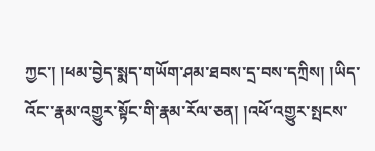ཀྱང་། །ཕམ་བྱེད་སྨད་གཡོག་ཤམ་ཐབས་དྲ་བས་དཀྲིས། །ཡིད་འོང་་རྣམ་འགྱུར་སྟོང་གི་རྣམ་རོལ་ཅན། །འཕོ་འགྱུར་སྤངས་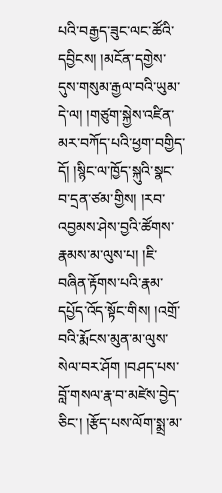པའི་བརྒྱད་ཟུང་ལང་ཚོའི་དབྱིངས། །མངོན་དགྱེས་དུས་གསུམ་རྒྱལ་བའི་ཡུམ་དེ་ལ། །གཙུག་སྐྱེས་འཛིན་མར་བཀོད་པའི་ཕྱག་བགྱིད་དོ། །སྙིང་ལ་ཁྱོད་སྐུའི་སྣང་བ་དྲན་ཙམ་གྱིས། །རབ་འབྱམས་ཤེས་བྱའི་ཚོགས་རྣམས་མ་ལུས་པ། །ཇི་བཞིན་རྟོགས་པའི་རྣམ་དཔྱོད་འོད་སྟོང་གིས། །འགྲོ་བའི་རྨོངས་མུན་མ་ལུས་སེལ་བར་ཤོག །བཤད་པས་བློ་གསལ་རྣ་བ་མཛེས་བྱེད་ཅིང་། །རྩོད་པས་ལོག་སྨྲ་མ་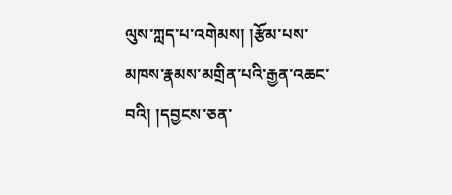ལུས་ཀླད་པ་འགེམས། །རྩོམ་པས་མཁས་རྣམས་མགྲིན་པའི་རྒྱན་འཆང་བའི། །དབྱངས་ཅན་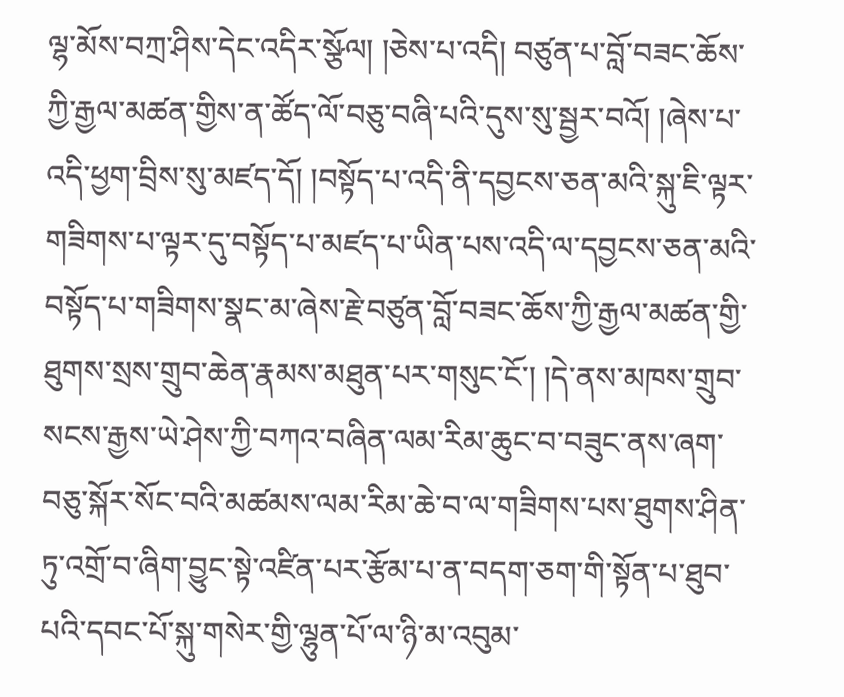ལྷ་མོས་བཀྲ་ཤིས་དེང་འདིར་སྩོལ། །ཅེས་པ་འདི། བཙུན་པ་བློ་བཟང་ཆོས་ཀྱི་རྒྱལ་མཚན་གྱིས་ན་ཚོད་ལོ་བཅུ་བཞི་པའི་དུས་སུ་སྦྱར་བའོ། །ཞེས་པ་འདི་ཕྱག་བྲིས་སུ་མཛད་དོ། །བསྟོད་པ་འདི་ནི་དབྱངས་ཅན་མའི་སྐུ་ཇི་ལྟར་གཟིགས་པ་ལྟར་དུ་བསྟོད་པ་མཛད་པ་ཡིན་པས་འདི་ལ་དབྱངས་ཅན་མའི་བསྟོད་པ་གཟིགས་སྣང་མ་ཞེས་རྗེ་བཙུན་བློ་བཟང་ཆོས་ཀྱི་རྒྱལ་མཚན་གྱི་ཐུགས་སྲས་གྲུབ་ཆེན་རྣམས་མཐུན་པར་གསུང་ངོ་། །དེ་ནས་མཁས་གྲུབ་སངས་རྒྱས་ཡེ་ཤེས་ཀྱི་བཀའ་བཞིན་ལམ་རིམ་ཆུང་བ་བཟུང་ནས་ཞག་བཅུ་སྐོར་སོང་བའི་མཚམས་ལམ་རིམ་ཆེ་བ་ལ་གཟིགས་པས་ཐུགས་ཤིན་ཏུ་འགྲོ་བ་ཞིག་བྱུང་སྟེ་འཛིན་པར་རྩོམ་པ་ན་བདག་ཅག་གི་སྟོན་པ་ཐུབ་པའི་དབང་པོ་སྐུ་གསེར་གྱི་ལྷུན་པོ་ལ་ཉི་མ་འབུམ་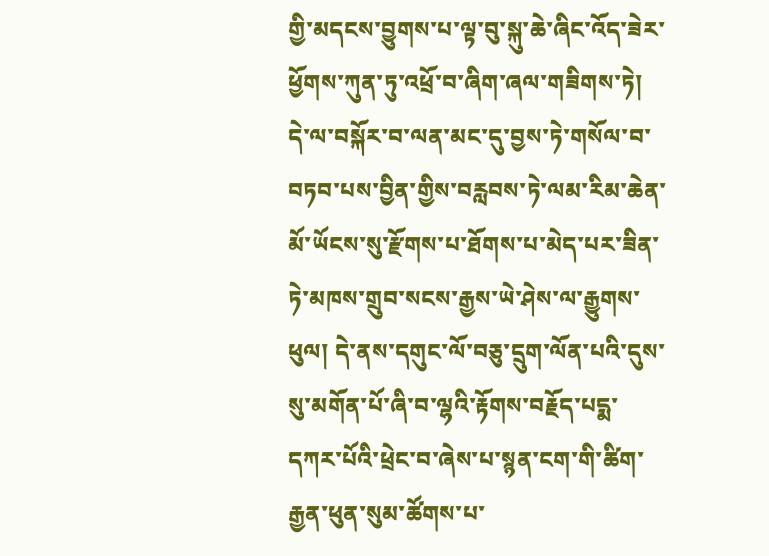གྱི་མདངས་བྱུགས་པ་ལྟ་བུ་སྐུ་ཆེ་ཞིང་འོད་ཟེར་ཕྱོགས་ཀུན་ཏུ་འཕྲོ་བ་ཞིག་ཞལ་གཟིགས་ཏེ། དེ་ལ་བསྐོར་བ་ལན་མང་དུ་བྱས་ཏེ་གསོལ་བ་བཏབ་པས་བྱིན་གྱིས་བརླབས་ཏེ་ལམ་རིམ་ཆེན་མོ་ཡོངས་སུ་རྫོགས་པ་ཐོགས་པ་མེད་པར་ཟིན་ཏེ་མཁས་གྲུབ་སངས་རྒྱས་ཡེ་ཤེས་ལ་རྒྱུགས་ཕུལ། དེ་ནས་དགུང་ལོ་བཅུ་དྲུག་ལོན་པའི་དུས་སུ་མགོན་པོ་ཞི་བ་ལྷའི་རྟོགས་བརྗོད་པདྨ་དཀར་པོའི་ཕྲེང་བ་ཞེས་པ་སྙན་ངག་གི་ཚིག་རྒྱན་ཕུན་སུམ་ཚོགས་པ་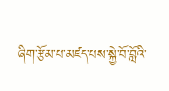ཞིག་རྩོམ་པ་མཛད་པས་སྐྱེ་བོ་བློའི་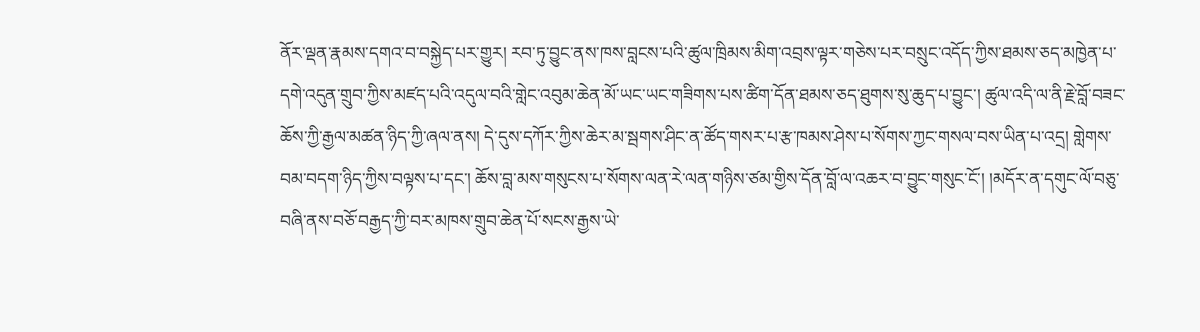ནོར་ལྡན་རྣམས་དགའ་བ་བསྐྱེད་པར་གྱུར། རབ་ཏུ་བྱུང་ནས་ཁས་བླངས་པའི་ཚུལ་ཁྲིམས་མིག་འབྲས་ལྟར་གཅེས་པར་བསྲུང་འདོད་ཀྱིས་ཐམས་ཅད་མཁྱེན་པ་དགེ་འདུན་གྲུབ་ཀྱིས་མཛད་པའི་འདུལ་བའི་གླེང་འབུམ་ཆེན་མོ་ཡང་ཡང་གཟིགས་པས་ཚིག་དོན་ཐམས་ཅད་ཐུགས་སུ་ཆུད་པ་བྱུང་། ཚུལ་འདི་ལ་ནི་རྗེ་བློ་བཟང་ཆོས་ཀྱི་རྒྱལ་མཚན་ཉིད་ཀྱི་ཞལ་ནས། དེ་དུས་དཀོར་ཀྱིས་ཆེར་མ་སྦགས་ཤིང་ན་ཚོད་གསར་པ་རྩ་ཁམས་ཤེས་པ་སོགས་ཀྱང་གསལ་བས་ཡིན་པ་འདྲ། གླེགས་བམ་བདག་ཉིད་ཀྱིས་བལྟས་པ་དང་། ཆོས་བླ་མས་གསུངས་པ་སོགས་ལན་རེ་ལན་གཉིས་ཙམ་གྱིས་དོན་བློ་ལ་འཆར་བ་བྱུང་གསུང་ངོ་། །མདོར་ན་དགུང་ལོ་བཅུ་བཞི་ནས་བཅོ་བརྒྱད་ཀྱི་བར་མཁས་གྲུབ་ཆེན་པོ་སངས་རྒྱས་ཡེ་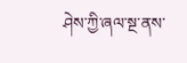ཤེས་ཀྱི་ཞལ་སྔ་ནས་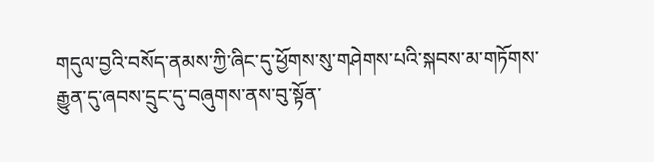གདུལ་བྱའི་བསོད་ནམས་ཀྱི་ཞིང་དུ་ཕྱོགས་སུ་གཤེགས་པའི་སྐབས་མ་གཏོགས་རྒྱུན་དུ་ཞབས་དྲུང་དུ་བཞུགས་ནས་བུ་སྟོན་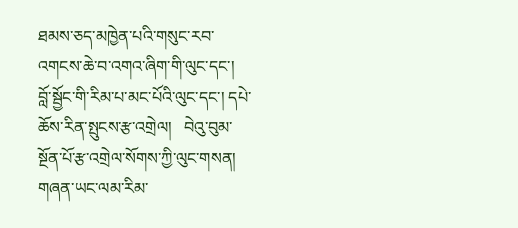ཐམས་ཅད་མཁྱེན་པའི་གསུང་རབ་འགངས་ཆེ་བ་འགའ་ཞིག་གི་ལུང་དང་། བློ་སྦྱོང་གི་རིམ་པ་མང་པོའི་ལུང་དང་། དཔེ་ཆོས་རིན་སྤུངས་རྩ་འགྲེལ།   བེའུ་བུམ་སྔོན་པོ་རྩ་འགྲེལ་སོགས་ཀྱི་ལུང་གསན། གཞན་ཡང་ལམ་རིམ་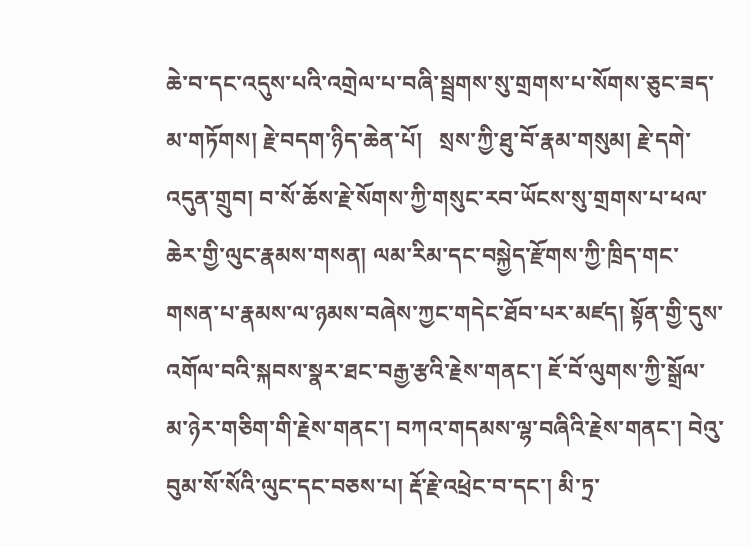ཆེ་བ་དང་འདུས་པའི་འགྲེལ་པ་བཞི་སྦྲགས་སུ་གྲགས་པ་སོགས་ཅུང་ཟད་མ་གཏོགས། རྗེ་བདག་ཉིད་ཆེན་པོ།   སྲས་ཀྱི་ཐུ་བོ་རྣམ་གསུམ། རྗེ་དགེ་འདུན་གྲུབ། བ་སོ་ཆོས་རྗེ་སོགས་ཀྱི་གསུང་རབ་ཡོངས་སུ་གྲགས་པ་ཕལ་ཆེར་གྱི་ལུང་རྣམས་གསན། ལམ་རིམ་དང་བསྐྱེད་རྫོགས་ཀྱི་ཁྲིད་གང་གསན་པ་རྣམས་ལ་ཉམས་བཞེས་ཀྱང་གདེང་ཐོབ་པར་མཛད། སྟོན་གྱི་དུས་འགོལ་བའི་སྐབས་སྣར་ཐང་བརྒྱ་རྩའི་རྗེས་གནང་། ཇོ་བོ་ལུགས་ཀྱི་སྒྲོལ་མ་ཉེར་གཅིག་གི་རྗེས་གནང་། བཀའ་གདམས་ལྷ་བཞིའི་རྗེས་གནང་། བེའུ་བུམ་སོ་སོའི་ལུང་དང་བཅས་པ། རྡོ་རྗེ་འཕྲེང་བ་དང་། མི་ཏྲ་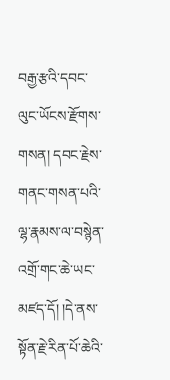བརྒྱ་རྩའི་དབང་ལུང་ཡོངས་རྫོགས་གསན། དབང་རྗེས་གནང་གསན་པའི་ལྷ་རྣམས་ལ་བསྙེན་འགྲོ་གང་ཆེ་ཡང་མཛད་དོ། །དེ་ནས་སྟོན་རྗེ་རིན་པོ་ཆེའི་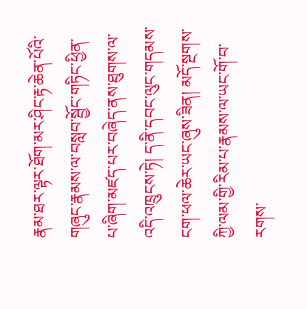རྣམ་ཐར་ལྟར་ཐོག་མར་ཤིང་རྟ་ཆེན་པོའི་གཞུང་རྣམས་ལ་བསླབ་སྦྱོང་གཏིང་ཕྱིན་པ་ཞིག་མཛད་པར་བཞེད་ནས་ཐུགས་ལ་འདི་འཁྲུངས་ཏེ། ད་ནི་དབང་ལུང་གདམས་ངག་ཕལ་ཆེར་ཡང་ཞུས་ཟིན། མདོ་སྔགས་ཀྱི་ལམ་གྱི་རིམ་པ་རྣམས་ལ་ཡང་གོ་བ་རགས་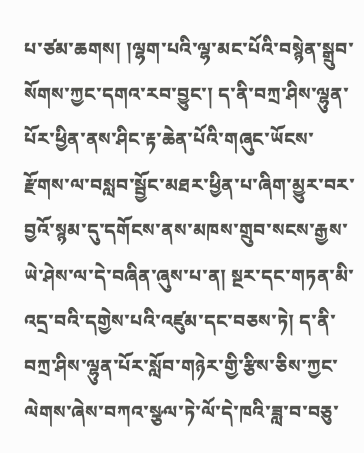པ་ཙམ་ཆགས། །ལྷག་པའི་ལྷ་མང་པོའི་བསྙེན་སྒྲུབ་སོགས་ཀྱང་དགའ་རབ་བྱུང་། ད་ནི་བཀྲ་ཤིས་ལྷུན་པོར་ཕྱིན་ནས་ཤིང་རྟ་ཆེན་པོའི་གཞུང་ཡོངས་རྫོགས་ལ་བསླབ་སྦྱོང་མཐར་ཕྱིན་པ་ཞིག་མྱུར་བར་བྱའོ་སྙམ་དུ་དགོངས་ནས་མཁས་གྲུབ་སངས་རྒྱས་ཡེ་ཤེས་ལ་དེ་བཞིན་ཞུས་པ་ན། སྔར་དང་གཏན་མི་འདྲ་བའི་དགྱེས་པའི་འཛུམ་དང་བཅས་ཏེ། ད་ནི་བཀྲ་ཤིས་ལྷུན་པོར་སློབ་གཉེར་གྱི་རྩིས་ཅིས་ཀྱང་ལེགས་ཞེས་བཀའ་སྩལ་ཏེ་ལོ་དེ་ཁའི་ཟླ་བ་བཅུ་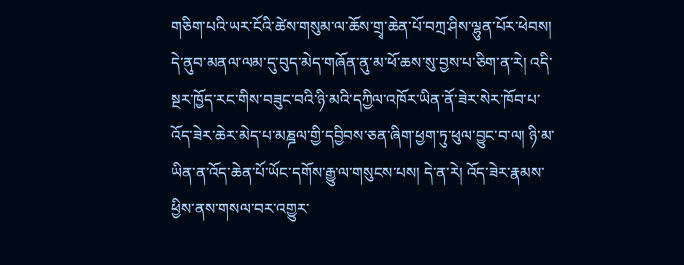གཅིག་པའི་ཡར་ངོའི་ཚེས་གསུམ་ལ་ཆོས་གྲྭ་ཆེན་པོ་བཀྲ་ཤིས་ལྷུན་པོར་ཕེབས། དེ་ནུབ་མནལ་ལམ་དུ་བུད་མེད་གཞོན་ནུ་མ་ཕོ་ཆས་སུ་བྱས་པ་ཅིག་ན་རེ། འདི་སྔར་ཁྱོད་རང་གིས་བཟུང་བའི་ཉི་མའི་དཀྱིལ་འཁོར་ཡིན་ནོ་ཟེར་སེར་ཁོབ་པ་འོད་ཟེར་ཆེར་མེད་པ་མཎྜལ་གྱི་དབྱིབས་ཅན་ཞིག་ཕྱག་ཏུ་ཕུལ་བྱུང་བ་ལ། ཉི་མ་ཡིན་ན་འོད་ཆེན་པོ་ཡོང་དགོས་རྒྱུ་ལ་གསུངས་པས། དེ་ན་རེ། འོད་ཟེར་རྣམས་ཕྱིས་ནས་གསལ་བར་འགྱུར་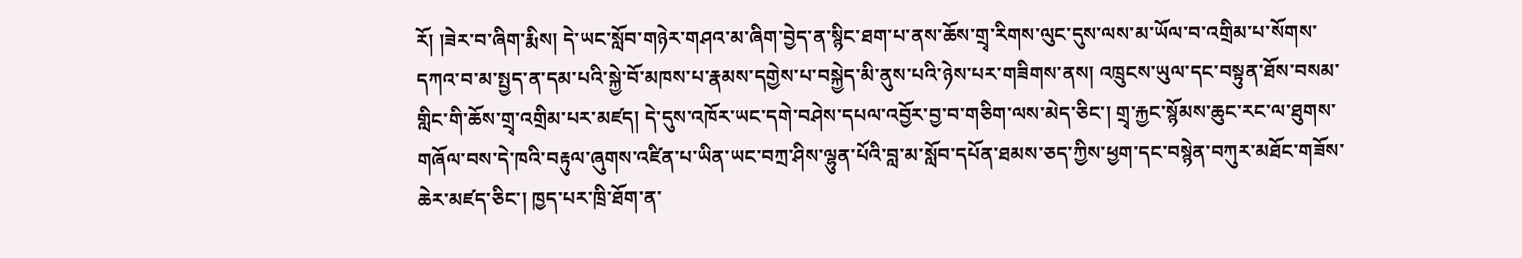རོ། །ཟེར་བ་ཞིག་རྨིས། དེ་ཡང་སློབ་གཉེར་གཤའ་མ་ཞིག་བྱེད་ན་སྙིང་ཐག་པ་ནས་ཆོས་གྲྭ་རིགས་ལུང་དུས་ལས་མ་ཡོལ་བ་འགྲིམ་པ་སོགས་དཀའ་བ་མ་སྤྱད་ན་དམ་པའི་སྐྱེ་བོ་མཁས་པ་རྣམས་དགྱེས་པ་བསྐྱེད་མི་ནུས་པའི་ཉེས་པར་གཟིགས་ནས། འཁྲུངས་ཡུལ་དང་བསྟུན་ཐོས་བསམ་གླིང་གི་ཆོས་གྲྭ་འགྲིམ་པར་མཛད། དེ་དུས་འཁོར་ཡང་དགེ་བཤེས་དཔལ་འབྱོར་བྱ་བ་གཅིག་ལས་མེད་ཅིང་། གྲྭ་རྐྱང་སྙོམས་ཆུང་རང་ལ་ཐུགས་གཞོལ་བས་དེ་ཁའི་བརྟུལ་ཞུགས་འཛིན་པ་ཡིན་ཡང་བཀྲ་ཤིས་ལྷུན་པོའི་བླ་མ་སློབ་དཔོན་ཐམས་ཅད་ཀྱིས་ཕྱག་དང་བསྙེན་བཀུར་མཐོང་གཟོས་ཆེར་མཛད་ཅིང་། ཁྱད་པར་ཁྲི་ཐོག་ན་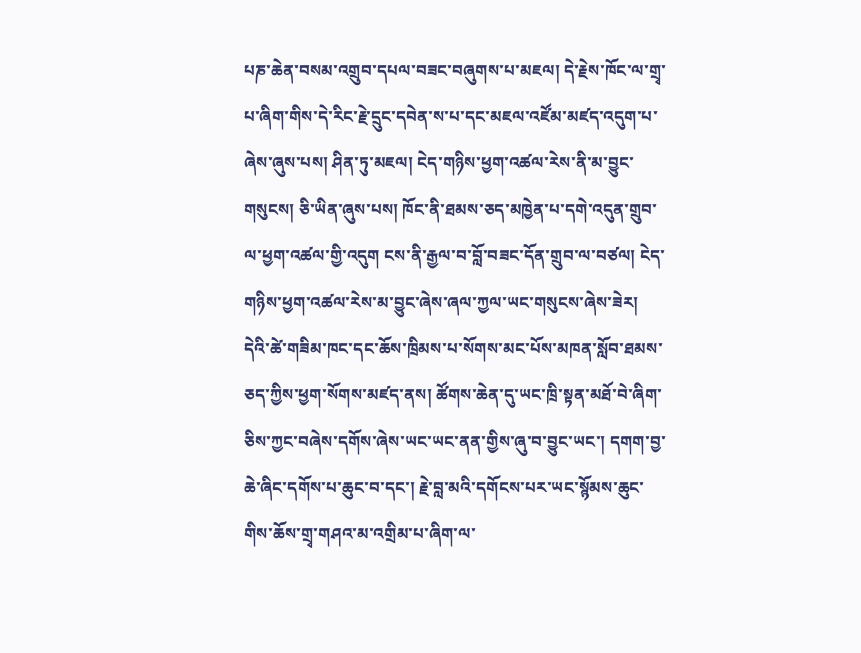པཎ་ཆེན་བསམ་འགྲུབ་དཔལ་བཟང་བཞུགས་པ་མཇལ། དེ་རྗེས་ཁོང་ལ་གྲྭ་པ་ཞིག་གིས་དེ་རིང་རྗེ་དྲུང་དབེན་ས་པ་དང་མཇལ་འཛོམ་མཛད་འདུག་པ་ཞེས་ཞུས་པས། ཤིན་ཏུ་མཇལ། ངེད་གཉིས་ཕྱག་འཚལ་རེས་ནི་མ་བྱུང་གསུངས། ཅི་ཡིན་ཞུས་པས། ཁོང་ནི་ཐམས་ཅད་མཁྱེན་པ་དགེ་འདུན་གྲུབ་ལ་ཕྱག་འཚལ་གྱི་འདུག ངས་ནི་རྒྱལ་བ་བློ་བཟང་དོན་གྲུབ་ལ་བཙལ། ངེད་གཉིས་ཕྱག་འཚལ་རེས་མ་བྱུང་ཞེས་ཞལ་ཀྱལ་ཡང་གསུངས་ཞེས་ཟེར། དེའི་ཚེ་གཟིམ་ཁང་དང་ཆོས་ཁྲིམས་པ་སོགས་མང་པོས་མཁན་སློབ་ཐམས་ཅད་ཀྱིས་ཕྱག་སོགས་མཛད་ནས། ཚོགས་ཆེན་དུ་ཡང་ཁྲི་སྟན་མཐོ་བེ་ཞིག་ཅིས་ཀྱང་བཞེས་དགོས་ཞེས་ཡང་ཡང་ནན་གྱིས་ཞུ་བ་བྱུང་ཡང་། དགག་བྱ་ཆེ་ཞིང་དགོས་པ་ཆུང་བ་དང་། རྗེ་བླ་མའི་དགོངས་པར་ཡང་སྙོམས་ཆུང་གིས་ཆོས་གྲྭ་གཤའ་མ་འགྲིམ་པ་ཞིག་ལ་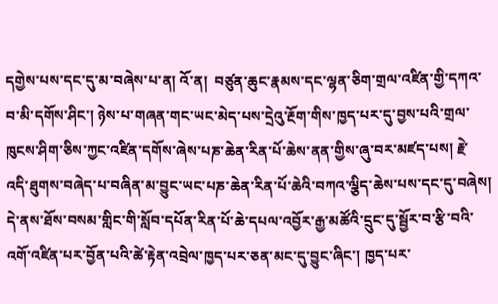དགྱེས་པས་དང་དུ་མ་བཞེས་པ་ན། འོ་ན།  བཙུན་ཆུང་རྣམས་དང་ལྷན་ཅིག་གྲལ་འཛིན་གྱི་དཀའ་བ་མི་དགོས་ཤིང་། ཉེས་པ་གཞན་གང་ཡང་མེད་པས་དྲེའུ་རྔོག་གིས་ཁྱད་པར་དུ་བྱས་པའི་གྲལ་ཁུངས་ཤིག་ཅིས་ཀྱང་འཛིན་དགོས་ཞེས་པཎ་ཆེན་རིན་པོ་ཆེས་ནན་གྱིས་ཞུ་བར་མཛད་པས། རྗེ་འདི་ཐུགས་བཞེད་པ་བཞིན་མ་བྱུང་ཡང་པཎ་ཆེན་རིན་པོ་ཆེའི་བཀའ་ལྕིད་ཆེས་པས་དང་དུ་བཞེས། དེ་ནས་ཐོས་བསམ་གླིང་གི་སློབ་དཔོན་རིན་པོ་ཆེ་དཔལ་འབྱོར་རྒྱ་མཚོའི་དྲུང་དུ་སྦྱོར་བ་རྩི་བའི་འགོ་འཛིན་པར་བྱོན་པའི་ཚེ་རྟེན་འབྲེལ་ཁྱད་པར་ཅན་མང་དུ་བྱུང་ཞིང་། ཁྱད་པར་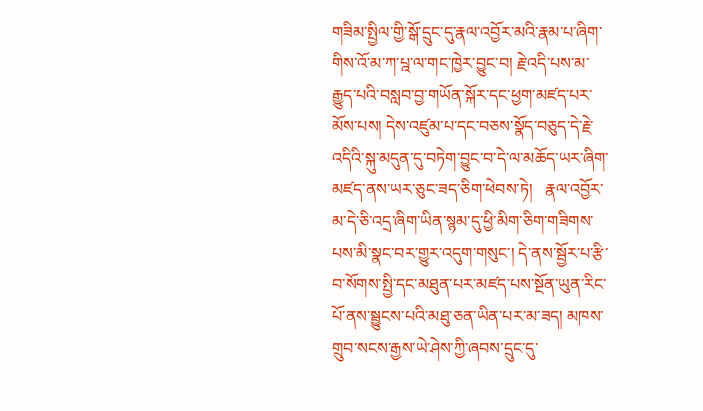གཟིམ་སྤྱིལ་གྱི་སྒོ་དྲུང་དུ་རྣལ་འབྱོར་མའི་རྣམ་པ་ཞིག་གིས་འོ་མ་ཀ་པྰ་ལ་གང་ཁྱེར་བྱུང་བ། རྗེ་འདི་པས་མ་རྒྱུད་པའི་བསླབ་བྱ་གཡོན་སྐོར་དང་ཕྱག་མཛད་པར་མོས་པས། དེས་འཛུམ་པ་དང་བཅས་སྣོད་བཅུད་དེ་རྗེ་འདིའི་སྐུ་མདུན་དུ་བཏེག་བྱུང་བ་དེ་ལ་མཆོད་ཡར་ཞིག་མཛད་ནས་ཡར་ཅུང་ཟད་ཅིག་ཕེབས་ཏེ།   རྣལ་འབྱོར་མ་དེ་ཅི་འདྲ་ཞིག་ཡིན་སྙམ་དུ་ཕྱི་མིག་ཅིག་གཟིགས་པས་མི་སྣང་བར་གྱུར་འདུག་གསུང་། དེ་ནས་སྦྱོར་པ་རྩི་བ་སོགས་སྤྱི་དང་མཐུན་པར་མཛད་པས་སྔོན་ཡུན་རིང་པོ་ནས་སྦྱུངས་པའི་མཐུ་ཅན་ཡིན་པར་མ་ཟད། མཁས་གྲུབ་སངས་རྒྱས་ཡེ་ཤེས་ཀྱི་ཞབས་དྲུང་དུ་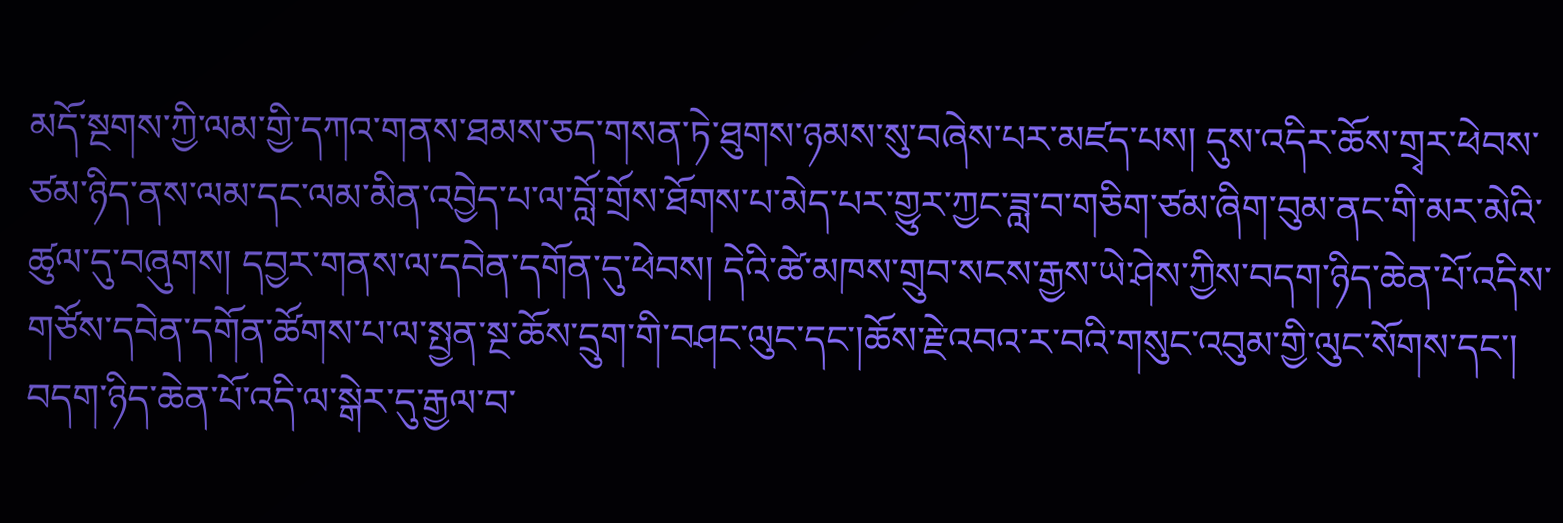མདོ་སྔགས་ཀྱི་ལམ་གྱི་དཀའ་གནས་ཐམས་ཅད་གསན་ཏེ་ཐུགས་ཉམས་སུ་བཞེས་པར་མཛད་པས། དུས་འདིར་ཆོས་གྲྭར་ཕེབས་ཙམ་ཉིད་ནས་ལམ་དང་ལམ་མིན་འབྱེད་པ་ལ་བློ་གྲོས་ཐོགས་པ་མེད་པར་གྱུར་ཀྱང་ཟླ་བ་གཅིག་ཙམ་ཞིག་བུམ་ནང་གི་མར་མེའི་ཚུལ་དུ་བཞུགས། དབྱར་གནས་ལ་དབེན་དགོན་དུ་ཕེབས། དེའི་ཚེ་མཁས་གྲུབ་སངས་རྒྱས་ཡེ་ཤེས་ཀྱིས་བདག་ཉིད་ཆེན་པོ་འདིས་གཙོས་དབེན་དགོན་ཚོགས་པ་ལ་སྤྱན་སྔ་ཆོས་དྲུག་གི་བཤང་ལུང་དང་།ཆོས་རྗེ་འབའ་ར་བའི་གསུང་འབུམ་གྱི་ལུང་སོགས་དང་། བདག་ཉིད་ཆེན་པོ་འདི་ལ་སྒེར་དུ་རྒྱལ་བ་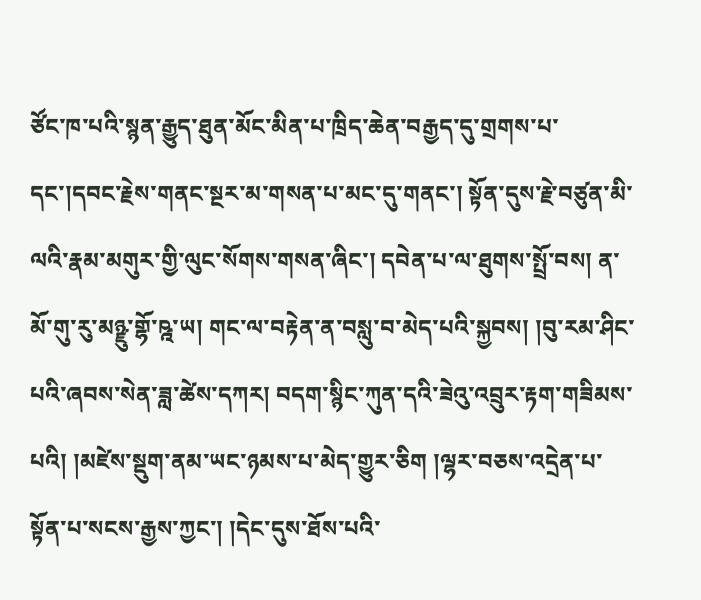ཙོང་ཁ་པའི་སྙན་རྒྱུད་ཐུན་མོང་མིན་པ་ཁྲིད་ཆེན་བརྒྱད་དུ་གྲགས་པ་དང་།དབང་རྗེས་གནང་སྔར་མ་གསན་པ་མང་དུ་གནང་། སྟོན་དུས་རྗེ་བཙུན་མི་ལའི་རྣམ་མགུར་གྱི་ལུང་སོགས་གསན་ཞིང་། དབེན་པ་ལ་ཐུགས་སྤྲོ་བས། ན་མོ་གུ་རུ་མཉྫུ་གྷོ་ཥྰ་ཡ། གང་ལ་བརྟེན་ན་བསླུ་བ་མེད་པའི་སྐྱབས། །བུ་རམ་ཤིང་པའི་ཞབས་སེན་ཟླ་ཚེས་དཀར། བདག་སྙིང་ཀུན་དའི་ཟེའུ་འབྲུར་རྟག་གཟིམས་པའི། །མཛེས་སྡུག་ནམ་ཡང་ཉམས་པ་མེད་གྱུར་ཅིག །ལྷར་བཅས་འདྲེན་པ་སྟོན་པ་སངས་རྒྱས་ཀྱང་། །དེང་དུས་ཐོས་པའི་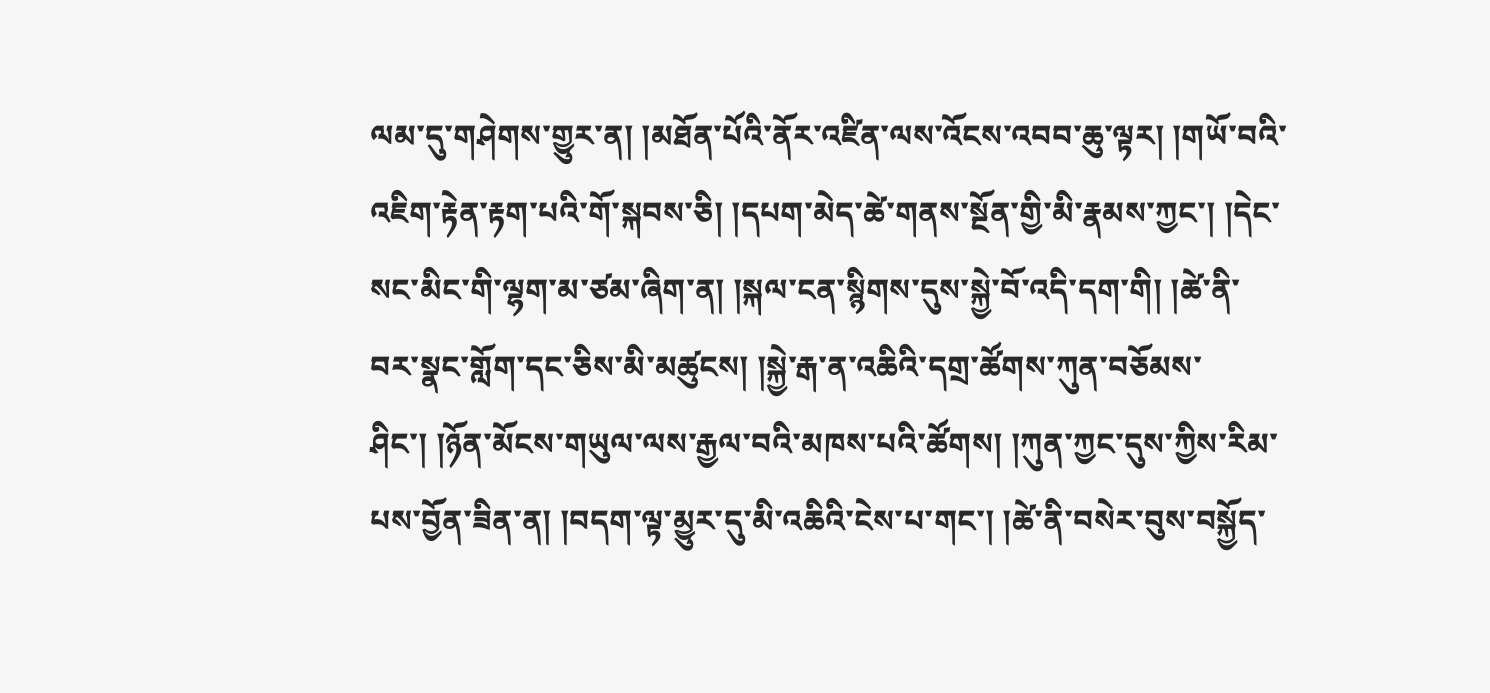ལམ་དུ་གཤེགས་གྱུར་ན། །མཐོན་པོའི་ནོར་འཛིན་ལས་འོངས་འབབ་ཆུ་ལྟར། །གཡོ་བའི་འཇིག་རྟེན་རྟག་པའི་གོ་སྐབས་ཅི། །དཔག་མེད་ཚེ་གནས་སྔོན་གྱི་མི་རྣམས་ཀྱང་། །དེང་སང་མིང་གི་ལྷག་མ་ཙམ་ཞིག་ན། །སྐལ་ངན་སྙིགས་དུས་སྐྱེ་བོ་འདི་དག་གི། །ཚེ་ནི་བར་སྣང་གློག་དང་ཅིས་མི་མཚུངས། །སྐྱེ་རྒ་ན་འཆིའི་དགྲ་ཚོགས་ཀུན་བཅོམས་ཤིང་། །ཉོན་མོངས་གཡུལ་ལས་རྒྱལ་བའི་མཁས་པའི་ཚོགས། །ཀུན་ཀྱང་དུས་ཀྱིས་རིམ་པས་བྱོན་ཟིན་ན། །བདག་ལྟ་མྱུར་དུ་མི་འཆིའི་ངེས་པ་གང་། །ཚེ་ནི་བསེར་བུས་བསྐྱོད་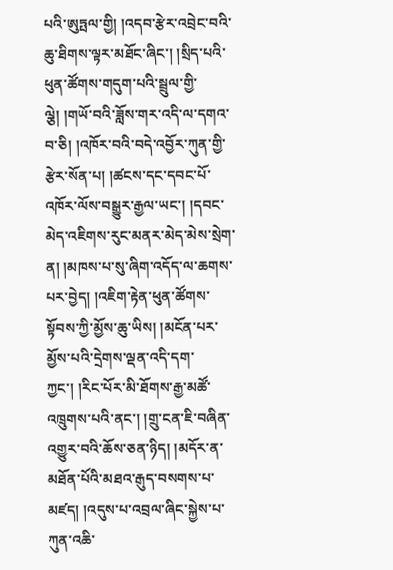པའི་ཨུཏྤལ་གྱི། །འདབ་རྩེར་འབྲེང་བའི་ཆུ་ཐིགས་ལྟར་མཐོང་ཞིང་། །སྲིད་པའི་ཕུན་ཚོགས་གདུག་པའི་སྦྲུལ་གྱི་ལྕེ། །གཡོ་བའི་ཟློས་གར་འདི་ལ་དགའ་བ་ཅི། །འཁོར་བའི་བདེ་འབྱོར་ཀུན་གྱི་རྩེར་སོན་པ། །ཚངས་དང་དབང་པོ་འཁོར་ལོས་བསྒྱུར་རྒྱལ་ཡང་། །དབང་མེད་འཇིགས་རུང་མནར་མེད་མེས་སྲེག་ན། །མཁས་པ་སུ་ཞིག་འདོད་ལ་ཆགས་པར་བྱེད། །འཇིག་རྟེན་ཕུན་ཚོགས་སྟོབས་ཀྱི་མྱོས་ཆུ་ཡིས། །མངོན་པར་མྱོས་པའི་དྲེགས་ལྡན་འདི་དག་ཀྱང་། །རིང་པོར་མི་ཐོགས་རྒྱ་མཚོ་འཁྲུགས་པའི་ནང་། །གྲུ་ངན་ཇི་བཞིན་འགྱུར་བའི་ཆོས་ཅན་ཉིད། །མདོར་ན་མཐོན་པོའི་མཐའ་རྒུད་བསགས་པ་མཛད། །འདུས་པ་འབྲལ་ཞིང་སྐྱེས་པ་ཀུན་འཆི་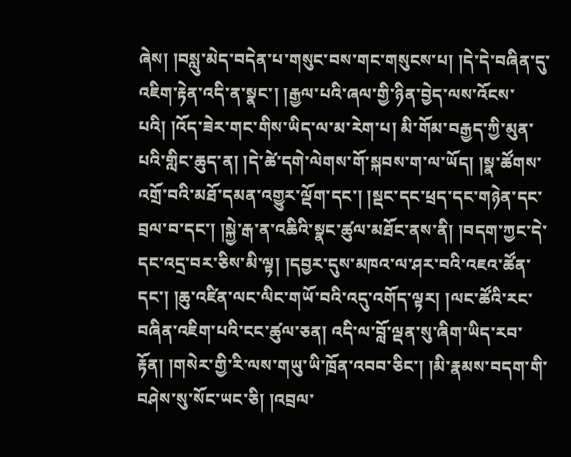ཞེས། །བསླུ་མེད་བདེན་པ་གསུང་བས་གང་གསུངས་པ། །དེ་དེ་བཞིན་དུ་འཇིག་རྟེན་འདི་ན་སྣང་། །རྒྱལ་པའི་ཞལ་གྱི་ཉིན་བྱེད་ལས་འོངས་པའི། །འོད་ཟེར་གང་གིས་ཡིད་ལ་མ་རེག་པ། མི་གོམ་བརྒྱད་ཀྱི་མུན་པའི་གླིང་ཆུད་ན། །དེ་ཚེ་དགེ་ལེགས་གོ་སྐབས་ག་ལ་ཡོད། །སྣ་ཚོགས་འགྲོ་བའི་མཐོ་དམན་འགྱུར་ལྡོག་དང་། །སྡང་དང་ཕྲད་དང་གཉེན་དང་བྲལ་བ་དང་། །སྐྱེ་རྒ་ན་འཆིའི་སྣང་ཚུལ་མཐོང་ནས་ནི། །བདག་ཀྱང་དེ་དང་འདྲ་བར་ཅིས་མི་ལྟ། །དབྱར་དུས་མཁའ་ལ་ཤར་བའི་འཇའ་ཚོན་དང་། །ཆུ་འཛིན་ལང་ལིང་གཡོ་བའི་འདུ་འགོད་ལྟར། །ལང་ཚོའི་རང་བཞིན་འཇིག་པའི་ངང་ཚུལ་ཅན། འདི་ལ་བློ་ལྡན་སུ་ཞིག་ཡིད་རབ་རྟོན། །གསེར་གྱི་རི་ལས་གཡུ་ཡི་ཁྲོན་འབབ་ཅིང་། །མི་རྣམས་བདག་གི་བཤེས་སུ་སོང་ཡང་ཅི། །འབྲལ་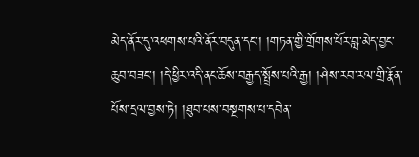མེད་ནོར་དུ་འཕགས་པའི་ནོར་བདུན་དང་། །གཏན་གྱི་གྲོགས་པོར་བླ་མེད་བྱང་ཆུབ་བཟང་། །དེ་ཕྱིར་འདི་ནང་ཆོས་བརྒྱད་སྤྲོས་པའི་རྒྱ། །ཤེས་རབ་རལ་གྲི་རྣོན་པོས་དྲལ་བྱས་ཏེ། །ཐུབ་པས་བསྔགས་པ་དབེན་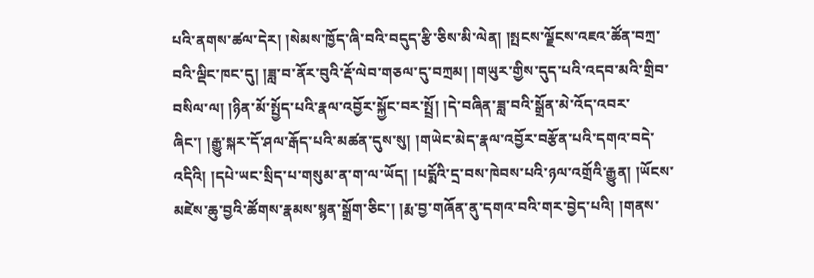པའི་ནགས་ཚལ་དེར། །སེམས་ཁྱོད་ཞི་བའི་བདུད་རྩི་ཅིས་མི་ལེན། །སྤངས་ལྗོངས་འཇའ་ཚོན་བཀྲ་བའི་ལྡིང་ཁང་དུ། །ཟླ་བ་ནོར་བུའི་རྡོ་ལེབ་གཅལ་དུ་བཀྲམ། །གཡུར་གྱིས་དུད་པའི་འདབ་མའི་གྲིབ་བསིལ་ལ། །ཉིན་མོ་སྤྱོད་པའི་རྣལ་འབྱོར་སྐྱོང་བར་སྤྲོ། །དེ་བཞིན་ཟླ་བའི་སྒྲོན་མེ་འོད་འབར་ཞིང་། །རྒྱུ་སྐར་དོ་ཤལ་རྒོད་པའི་མཚན་དུས་སུ། །གཡེང་མེད་རྣལ་འབྱོར་བརྩོན་པའི་དགའ་བདེ་འདིའི། །དཔེ་ཡང་སྲིད་པ་གསུམ་ན་ག་ལ་ཡོད། །པདྨོའི་དྲ་བས་ཁེབས་པའི་ཉལ་འགྲོའི་རྒྱུན། །ཡོངས་མཛེས་ཆུ་བྱའི་ཚོགས་རྣམས་སྙན་སྒྲོག་ཅིང་། །རྨ་བྱ་གཞོན་ནུ་དགའ་བའི་གར་བྱེད་པའི། །གནས་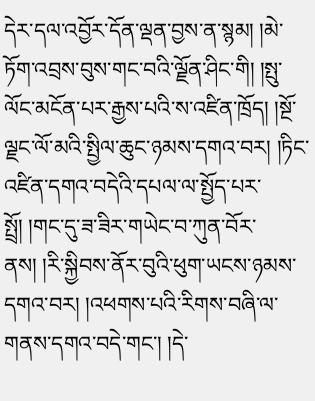དེར་དལ་འབྱོར་དོན་ལྡན་བྱས་ན་སྙམ། །མེ་ཏོག་འབྲས་བུས་གང་བའི་ལྗོན་ཤིང་གི། །སྤུ་ལོང་མངོན་པར་རྒྱས་པའི་ས་འཛིན་ཁྲོད། །སྔོ་ལྗང་ལོ་མའི་སྤྱིལ་ཆུང་ཉམས་དགའ་བར། །ཏིང་འཛིན་དགའ་བདེའི་དཔལ་ལ་སྤྱོད་པར་སྤྲོ། །གང་དུ་ཟ་ཟིར་གཡེང་བ་ཀུན་བོར་ནས། །རི་སྐྱིབས་ནོར་བུའི་ཕུག་ཡངས་ཉམས་དགའ་བར། །འཕགས་པའི་རིགས་བཞི་ལ་གནས་དགའ་བདེ་གང་། །དེ་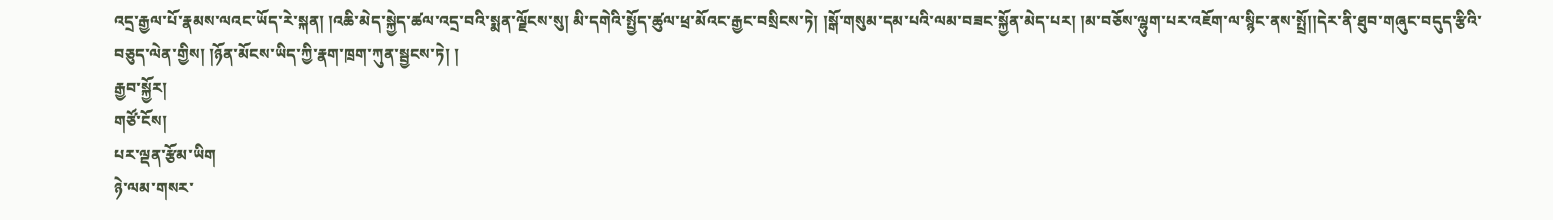འདྲ་རྒྱལ་པོ་རྣམས་ལའང་ཡོད་རེ་སྐན། །འཆི་མེད་སྐྱེད་ཚལ་འདྲ་བའི་སྨན་ལྗོངས་སུ། མི་དགེའི་སྤྱོད་ཚུལ་ཕྲ་མོའང་རྒྱང་བསྲིངས་ཏེ། །སྒོ་གསུམ་དམ་པའི་ལམ་བཟང་སྐྱོན་མེད་པར། །མ་བཅོས་ལྷུག་པར་འཇོག་ལ་སྙིང་ནས་སྤྲོ།།དེར་ནི་ཐུབ་གཞུང་བདུད་རྩིའི་བཅུད་ལེན་གྱིས། །ཉོན་མོངས་ཡིད་ཀྱི་རྣག་ཁྲག་ཀུན་སྦྱངས་ཏེ། །
རྒྱབ་སྐྱོར།
གཙོ་ངོས།
པར་ལྡན་རྩོམ་ཡིག
ཉེ་ལམ་གསར་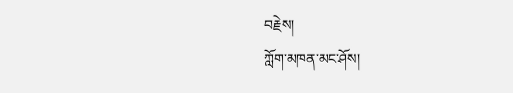བརྗེས།
ཀློག་མཁན་མང་ཤོས།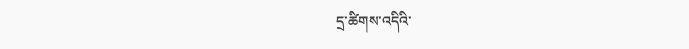དྲ་ཚིགས་འདིའི་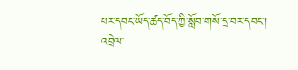པར་དབང་ཡོད་ཚད་བོད་ཀྱི་སློབ་གསོ་དྲ་བར་དབང་།
འབྲེལ་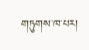གཏུགས་ཁ་པར།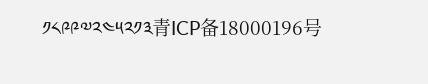༡༨༩༩༧༢༤༥༢༡༣青ICP备18000196号